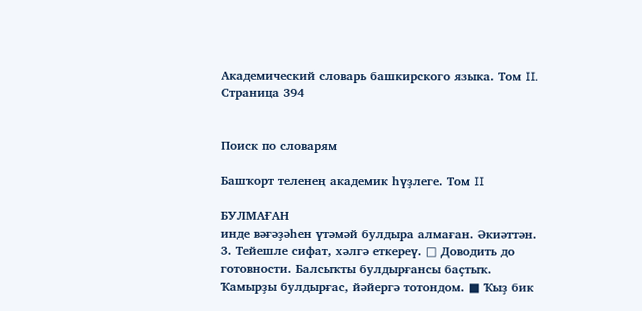Академический словарь башкирского языка. Том II. Страница 394


Поиск по словарям

Башҡорт теленең академик һүҙлеге. Том II

БУЛМАҒАН
инде вәғәҙәһен үтәмәй булдыра алмаған. Әкиәттән.
3. Тейешле сифат, хәлгә еткереү. □ Доводить до готовности. Балсыҡты булдырғансы баҫтыҡ. Ҡамырҙы булдырғас, йәйергә тотондом. ■ Ҡыҙ бик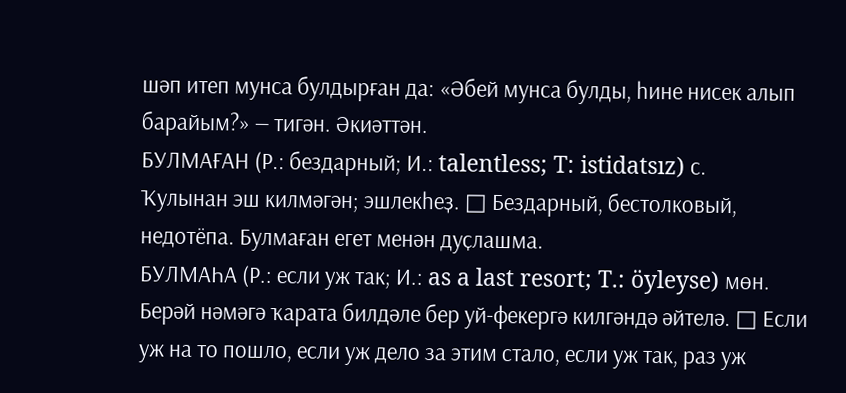шәп итеп мунса булдырған да: «Әбей мунса булды, һине нисек алып барайым?» — тигән. Әкиәттән.
БУЛМАҒАН (Р.: бездарный; И.: talentless; T: istidatsız) с.
Ҡулынан эш килмәгән; эшлекһеҙ. □ Бездарный, бестолковый, недотёпа. Булмаған егет менән дуҫлашма.
БУЛМАҺА (Р.: если уж так; И.: as a last resort; T.: öyleyse) мөн.
Берәй нәмәгә ҡарата билдәле бер уй-фекергә килгәндә әйтелә. □ Если уж на то пошло, если уж дело за этим стало, если уж так, раз уж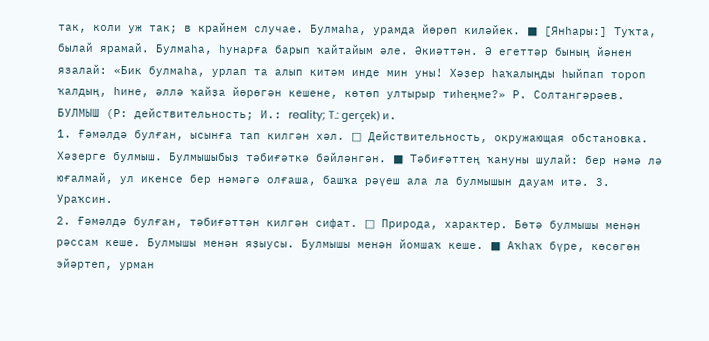так, коли уж так; в крайнем случае. Булмаһа, урамда йөрөп киләйек. ■ [Янһары:] Туҡта, былай ярамай. Булмаһа, һунарға барып ҡайтайым әле. Әкиәттән. Ә егеттәр бының йәнен язалай: «Бик булмаһа, урлап та алып китәм инде мин уны! Хәҙер һаҡалыңды һыйпап тороп ҡалдың, һине, әллә ҡайҙа йөрөгән кешене, көтөп ултырыр тиһеңме?» Р. Солтангәрәев.
БУЛМЫШ (Р: действительность; И.: reality; T.: gerçek) и.
1. Ғәмәлдә булған, ысынға тап килгән хәл. □ Действительность, окружающая обстановка. Хәҙерге булмыш. Булмышыбыҙ тәбиғәткә бәйләнгән. ■ Тәбиғәттең ҡануны шулай: бер нәмә лә юғалмай, ул икенсе бер нәмәгә олғаша, башҡа рәүеш ала ла булмышын дауам итә. 3. Ураҡсин.
2. Ғәмәлдә булған, тәбиғәттән килгән сифат. □ Природа, характер. Бөтә булмышы менән рәссам кеше. Булмышы менән яҙыусы. Булмышы менән йомшаҡ кеше. ■ Аҡһаҡ бүре, көсөгөн эйәртеп, урман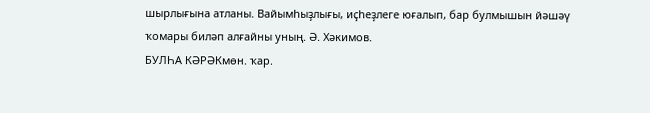шырлығына атланы. Вайымһыҙлығы, иҫһеҙлеге юғалып, бар булмышын йәшәү ҡомары биләп алғайны уның. Ә. Хәкимов.
БУЛҺА КӘРӘКмөн. ҡар.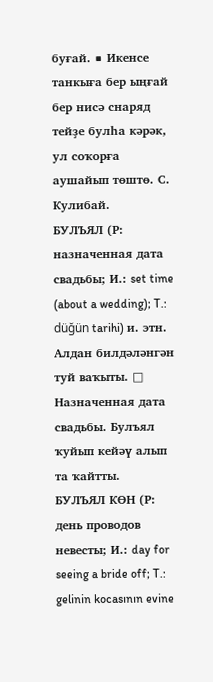буғай. ■ Икенсе танкыға бер ыңғай бер нисә снаряд тейҙе булһа кәрәк, ул соҡорға аушайып төштө. С. Кулибай.
БУЛЪЯЛ (Р: назначенная дата свадьбы; И.: set time (about a wedding); T.: düğün tarihi) и. этн.
Алдан билдәләнгән туй ваҡыты. □ Назначенная дата свадьбы. Булъял ҡуйып кейәү алып та ҡайтты.
БУЛЪЯЛ КӨН (Р: день проводов невесты; И.: day for seeing a bride off; T.: gelinin kocasının evine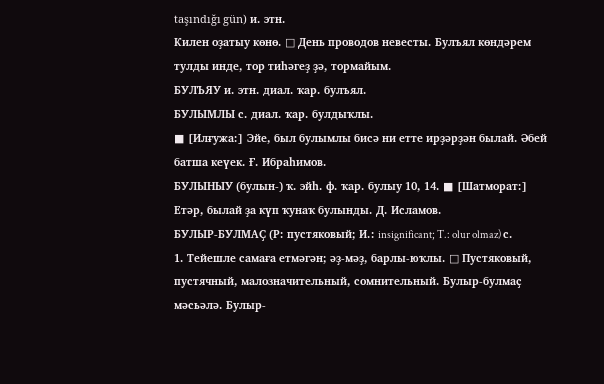taşındığı gün) и. этн.
Килен оҙатыу көнө. □ День проводов невесты. Булъял көндәрем тулды инде, тор тиһәгеҙ ҙә, тормайым.
БУЛЪЯУ и. этн. диал. ҡар. булъял.
БУЛЫМЛЫ с. диал. ҡар. булдыҡлы.
■ [Илғужа:] Эйе, был булымлы бисә ни етте ирҙәрҙән былай. Әбей батша кеүек. Ғ. Ибраһимов.
БУЛЫНЫУ (булын-) ҡ. эйһ. ф. ҡар. булыу 10, 14. ■ [Шатморат:] Етәр, былай ҙа күп ҡунаҡ булынды. Д. Исламов.
БУЛЫР-БУЛМАҪ (Р: пустяковый; И.: insignificant; T.: olur olmaz) с.
1. Тейешле самаға етмәгән; әҙ-мәҙ, барлы-юҡлы. □ Пустяковый, пустячный, малозначительный, сомнительный. Булыр-булмаҫ мәсьәлә. Булыр-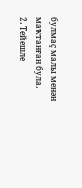булмаҫ малы менән маҡтанған була.
2. Тейешле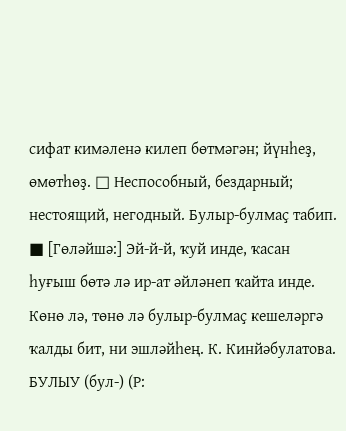сифат кимәленә килеп бөтмәгән; йүнһеҙ, өмөтһөҙ. □ Неспособный, бездарный; нестоящий, негодный. Булыр-булмаҫ табип. ■ [Гөләйшә:] Эй-й-й, ҡуй инде, ҡасан һуғыш бөтә лә ир-ат әйләнеп ҡайта инде. Көнө лә, төнө лә булыр-булмаҫ кешеләргә ҡалды бит, ни эшләйһең. К. Кинйәбулатова.
БУЛЫУ (бул-) (Р: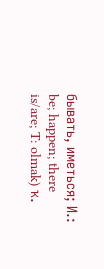бывать, иметься; И.: be; happen; there is/are; T: olmak) ҡ.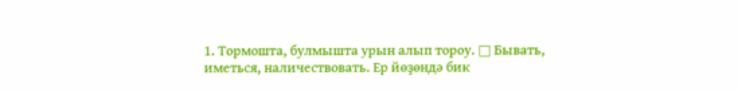1. Тормошта, булмышта урын алып тороу. □ Бывать, иметься, наличествовать. Ер йөҙөндә бик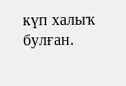күп халыҡ булған.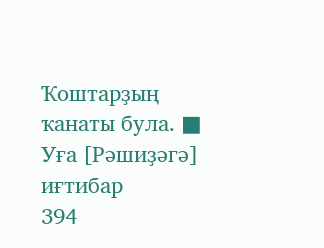Ҡоштарҙың ҡанаты була. ■ Уға [Рәшиҙәгә] иғтибар
394